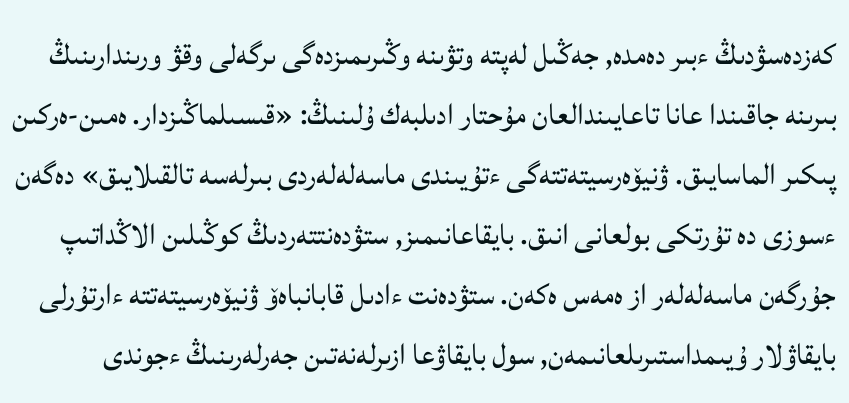كەزدەسۋدىڭ ءبىر دەمدە, جەڭىل لەپتە وتۋىنە وڭىرىمىزدەگى ىرگەلى وقۋ ورىندارىنىڭ بىرىنە جاقىندا عانا تاعايىندالعان مۇحتار ادىلبەك ۇلىنىڭ: «قىسىلماڭىزدار. ەمىن-ەركىن پىكىر الماسايىق. ۋنيۆەرسيتەتتەگى ءتۇيىندى ماسەلەلەردى بىرلەسە تالقىلايىق» دەگەن ءسوزى دە تۇرتكى بولعانى انىق. بايقاعانىمىز, ستۋدەنتتەردىڭ كوڭىلىن الاڭداتىپ جۇرگەن ماسەلەلەر از ەمەس ەكەن. ستۋدەنت ءادىل قابانباەۆ ۋنيۆەرسيتەتتە ءارتۇرلى بايقاۋلار ۇيىمداستىرىلعانىمەن, سول بايقاۋعا ازىرلەنەتىن جەرلەرىنىڭ ءجوندى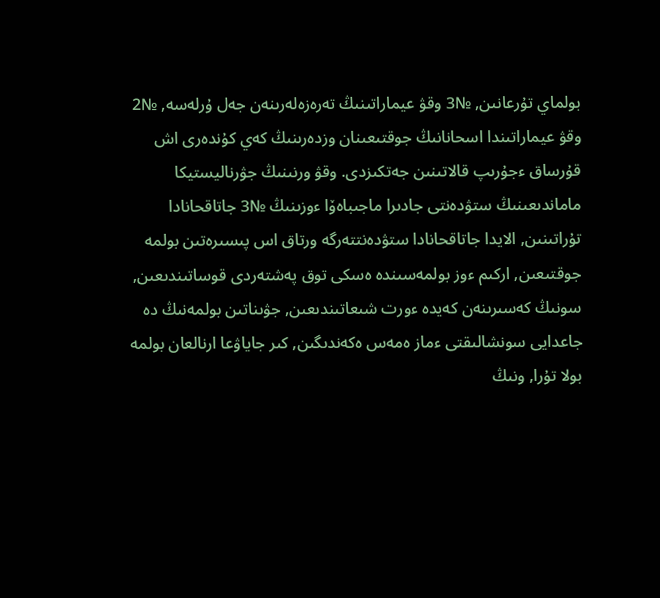بولماي تۇرعانىن, №3 وقۋ عيماراتىنىڭ تەرەزەلەرىنەن جەل ۇرلەسە, №2 وقۋ عيماراتىندا اسحانانىڭ جوقتىعىنان وزدەرىنىڭ كەي كۇندەرى اش قۇرساق ءجۇرىپ قالاتىنىن جەتكىزدى. وقۋ ورنىنىڭ جۋرناليستيكا ماماندىعىنىڭ ستۋدەنتى جادىرا ماجىباەۆا ءوزىنىڭ №3 جاتاقحانادا تۇراتىنىن, الايدا جاتاقحانادا ستۋدەنتتەرگە ورتاق اس پىسىرەتىن بولمە جوقتىعىن, اركىم ءوز بولمەسىندە ەسكى توق پەشتەردى قوساتىندىعىن, سونىڭ كەسىرىنەن كەيدە ءورت شىعاتىندىعىن, جۋىناتىن بولمەنىڭ دە جاعدايى سونشالىقتى ءماز ەمەس ەكەندىگىن, كىر جاياۋعا ارنالعان بولمە بولا تۇرا, ونىڭ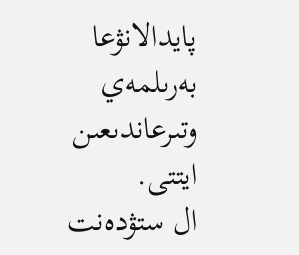پايدالانۋعا بەرىلمەي وتىرعاندىعىن ايتتى.
ال ستۋدەنت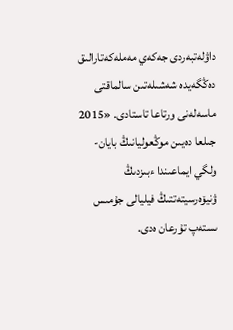داۋلەتبەردى جەكەي مەملەكەتارالىق دەڭگەيدە شەشىلەتىن سالماقتى ماسەلەنى ورتاعا تاستادى. «2015 جىلعا دەيىن موڭعوليانىڭ بايان-ولگي ايماعىندا ءبىزدىڭ ۋنيۆەرسيتەتتىڭ فيليالى جۇمىس ىستەپ تۇرعان ەدى.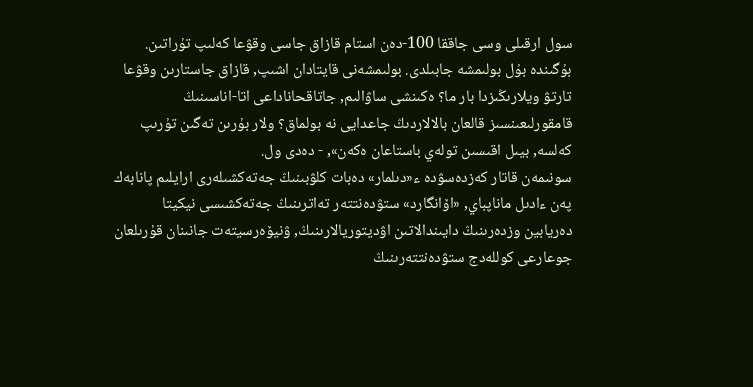سول ارقىلى وسى جاققا 100-دەن استام قازاق جاسى وقۋعا كەلىپ تۇراتىن. بۇگىندە بۇل بولىمشە جابىلدى. بولىمشەنى قايتادان اشىپ, قازاق جاستارىن وقۋعا تارتۋ ويلارىڭىزدا بار ما؟ ەكىنشى ساۋالىم, جاتاقحاناداعى اتا-اناسىنىڭ قامقورلىعىنسىز قالعان بالالاردىڭ جاعدايى نە بولماق؟ ولار بۇرىن تەگىن تۇرىپ كەلسە, بيىل اقىسىن تولەي باستاعان ەكەن», - دەدى ول.
سونىمەن قاتار كەزدەسۋدە ء«دىلمار» دەبات كلۋبىنىڭ جەتەكشىلەرى ارايلىم پانابەك پەن ءادىل ماناپباي, «اۆانگارد» ستۋدەنتتەر تەاترىنىڭ جەتەكشىسى نيكيتا دەريابين وزدەرىنىڭ دايىندالاتىن اۋديتوريالارىنىڭ, ۋنيۆەرسيتەت جانىنان قۇرىلعان جوعارعى كوللەدج ستۋدەنتتەرىنىڭ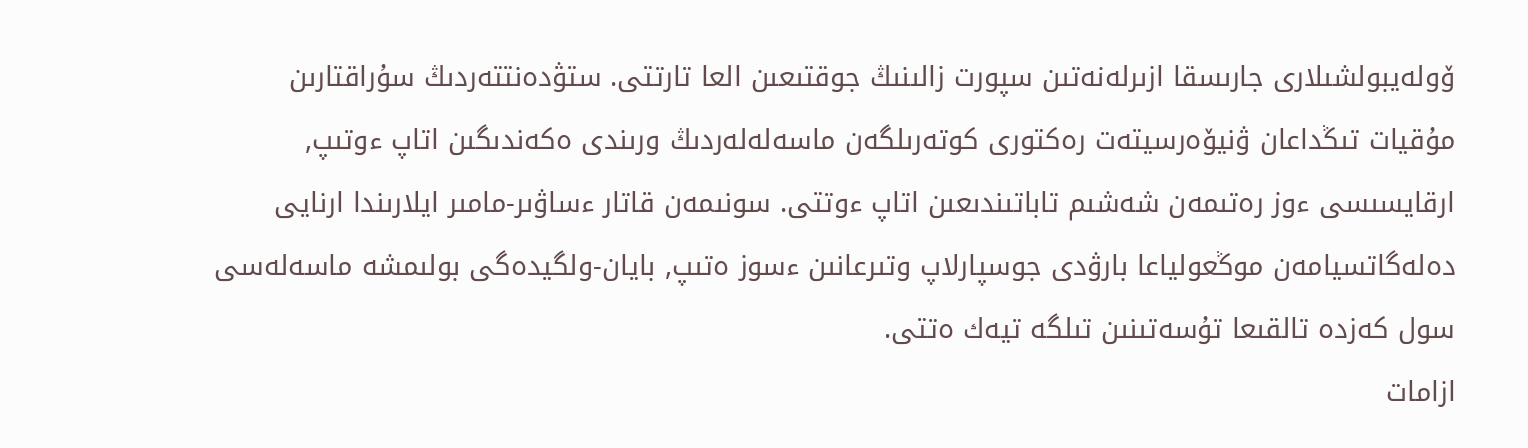ۆولەيبولشىلارى جارىسقا ازىرلەنەتىن سپورت زالىنىڭ جوقتىعىن العا تارتتى. ستۋدەنتتەردىڭ سۇراقتارىن مۇقيات تىڭداعان ۋنيۆەرسيتەت رەكتورى كوتەرىلگەن ماسەلەلەردىڭ ورىندى ەكەندىگىن اتاپ ءوتىپ, ارقايسىسى ءوز رەتىمەن شەشىم تاباتىندىعىن اتاپ ءوتتى. سونىمەن قاتار ءساۋىر-مامىر ايلارىندا ارنايى دەلەگاتسيامەن موڭعولياعا بارۋدى جوسپارلاپ وتىرعانىن ءسوز ەتىپ, بايان-ولگيدەگى بولىمشە ماسەلەسى سول كەزدە تالقىعا تۇسەتىنىن تىلگە تيەك ەتتى.
ازامات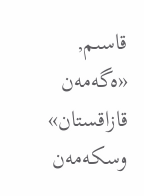قاسىم,
«ەگەمەن قازاقستان»
وسكەمەن